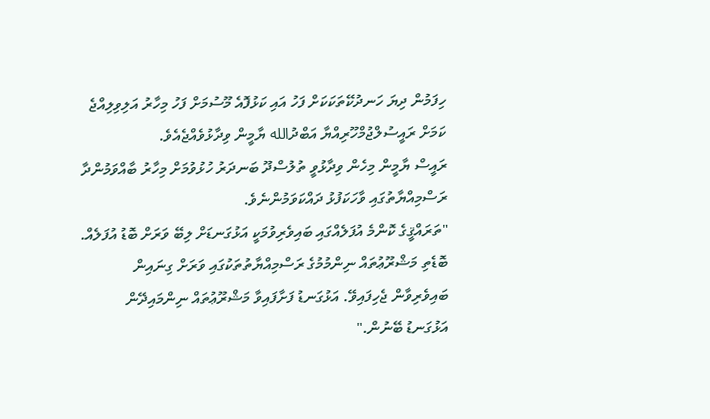ހިފަމުން ދިޔަ ހަނދުކޭތަކަކަށް ފަހު އައި ކަޅުފޮއެ މޫސުމަށް ފަހު މިހާރު އަލިވިލިއްޖެ ކަމަށް ރައީސުލްޖުމްހޫރިއްޔާ އަބްދުالله ޔާމީން ވިދާޅުވެއްޖެއެވެ.
ރައީސް ޔާމީން މިހެން ވިދާޅުވީ ތުލުސްދޫ ބަނދަރު ހުޅުވުމަށް މިހާރު ބާއްވަމުންދާ ރަސްމިއްޔާތުގައި ވާހަކަފުޅު ދައްކަވަމުންނެވެ.
"ތަރައްޤީގެ ކޮންމެ އުފަލެއްގައި ބައިވެރިވުމަކީ އަޅުގަނޑަށް ލިބޭ ވަރަށް ބޮޑު އުފަލެއް. ބޮޑެތި މަޝްރޫޢުތައް ނިންމުމުގެ ރަސްމިއްޔާތުތަކުގައި ވަރަށް ގިނައިން ބައިވެރިވާން ޖެހިފައިވޭ. އަޅުގަނޑު ފަށާފައިވާ މަޝްރޫޢުތައް ނިންމައިދޭން އަޅުގަނޑު ބޭނުން."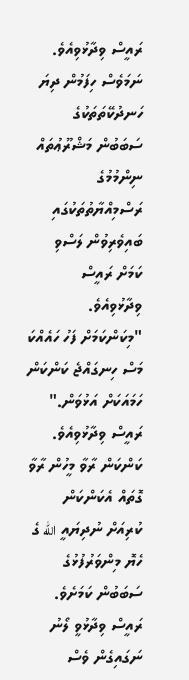ރައީސް ވިދާޅުވިއެވެ.
ނަމަވެސް ހިފަމުން ދިޔަ ހަނދުކޭތަތަކުގެ ސަބަބުން މަޝްރޫޢުތައް ނިންމުމުގެ ރަސްމިއްޔާތުތަކުގައި ބައިވެރިވުން ލަސްވި ކަމަށް ރައީސް ވިދާޅުވިއެވެ.
"މިކަންކަމަށް ފަހު ހައެއްކަ މަސް ހިނގައްޖެ ކަންކަން ހަމައަކަށް އަޅުވަން." ރައީސް ވިދާޅުވިއެވެ.
ކަންކަން ރާވާ މީހުން ރާވާ ގޮތައް އެކަންކަން ކުރިއަށް ނުދިޔައީ الله ގެ ހެޔޮ މިންވަރުފުޅުގެ ސަބަބުން ކަމަށެވެ.
ރައީސް ވިދާޅުވީ ލޯނު ނަގައިގެން ވެސް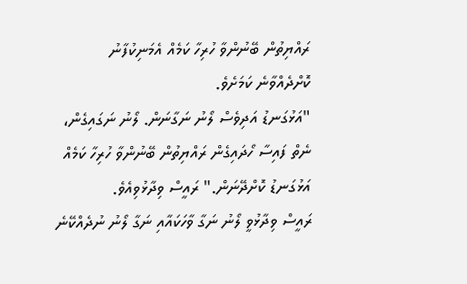ރައްޔިތުން ބޭނުންވާ ހުރިހާ ކަމެއް އެމަނިކުފާނު ކޮށްދެއްވާނެ ކަމަށެވެ.
"އަޅުގަނޑު އަދިވެސް ލޯނު ނަގާނަން. ލޯނު ނަގައިގެން، ނެތް ފައިސާ ހޯދައިގެން ރައްޔިތުން ބޭނުންވާ ހުރިހާ ކަމެއް އަޅުގަނޑު ކޮށްދޭނަން." ރައީސް ވިދާޅުވިއެވެ.
ރައީސް ވިދާޅުވީ ލޯނު ނަގާ ވާހަކައާއި ނަގާ ލޯނު ނުދެއްކޭނެ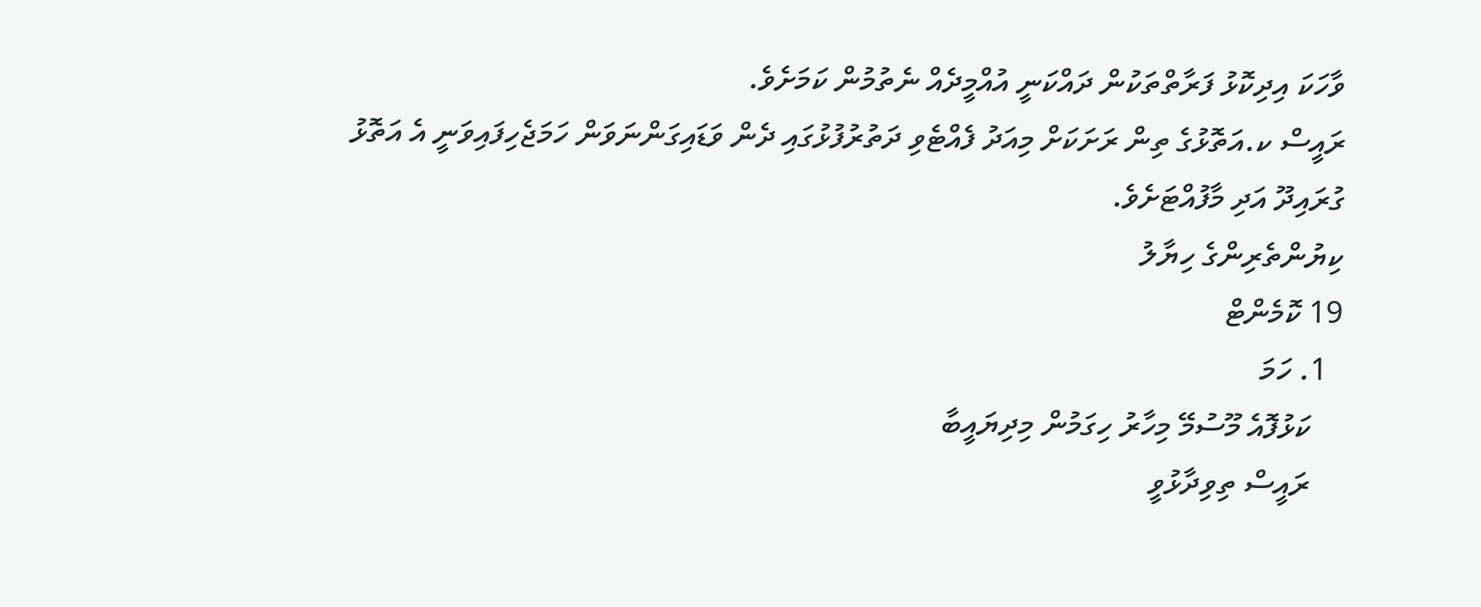ވާހަކަ އިދިކޮޅު ފަރާތްތަކުން ދައްކަނީ އުއްމީދެއް ނެތުމުން ކަމަށެވެ.
ރައީސް ކ.އަތޮޅުގެ ތިން ރަށަކަށް މިއަދު ފެއްޓެވި ދަތުރުފުޅުގައި ދެން ވަޑައިގަންނަވަން ހަމަޖެހިފައިވަނީ އެ އަތޮޅު ގުރައިދޫ އަދި މާފުއްޓަށެވެ.
ކިޔުންތެރިންގެ ހިޔާލު
19 ކޮމެންޓް
  1. ހަމަ
    ކަޅުފޮއެ މޫސުމޭ މިހާރު ހިގަމުން މިދިޔައީބާ
    ރައީސް ތިވިދާޅުވީ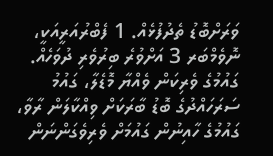ވަރަށްބޮޑު ތެދުފުޅެއް. 1 ފެބްރުއަރީއަކީ، ނޮވެމްބަރ 3 އަށްވުރެ ބިރުވެރި ދުވަހެއް. ގައުމުގެ ވެރިކަން ވެއްޔާ މޮޑެލާ، ގައުމު ސަރަހައްދުގެ ބޮޑު ބާރަކަށް ވިއްކާލަން ރާވާ، ގައުމުގެ ހާއިނުން ގައުމަށް ވެރިވެގަންނަން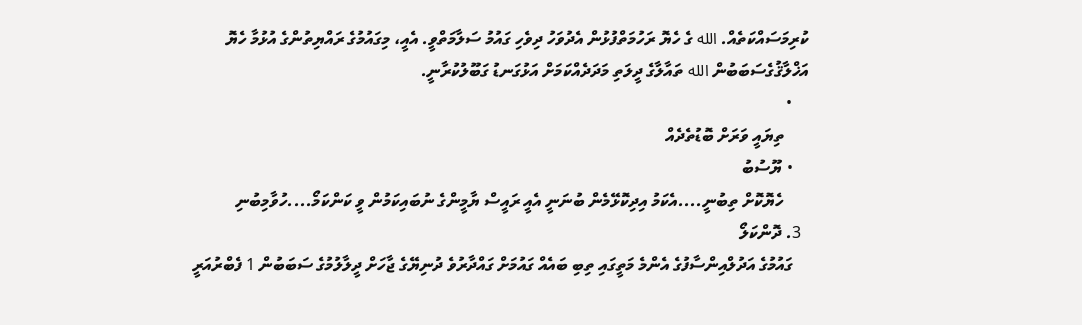ކުރިމަސައްކަތެއް. الله ގެ ހެޔޮ ރަހުމަތްފުޅުން އެދުވަހު ދިވެހި ގައުމު ސަލާމަތްވީ. އެއީ، މިގައުމުގެ ރައްޔިތުންގެ އުޅުމާ ހެޔޮ އަޚްލާޤުގެސަބަބުން الله ތައާލާގެ ދީލަތި މަދަދެއްކަމަށް އަޅުގަނޑު ގަބޫލުކުރާނީ.
    •
      ތިޔައީ ވަރަށް ބޮޑުތެދެއް
    • ޔޫސުބު
      ހެޔޮކޮށް ތިބުނީ....އެކަމު އިދިކޮޅޭމެން ބުނަނީ އެއީ ރައީސް ޔާމީންގެ ނުބައިކަމުން ވީ ކަންކަމޯ....ހުވާމިބުނި
  3. ދޮންކަލޯ
    ގައުމުގެ އަދުލްއިންސާފުގެ އެންމެ މަތީގައި ތިބި ބައެއް ގައުމަށް ގައްދާރުވެ ދުނިޔޭގެ ޖާހަށް ދީލާލުމުގެ ސަބަބުން 1 ފެބްރުއަރީ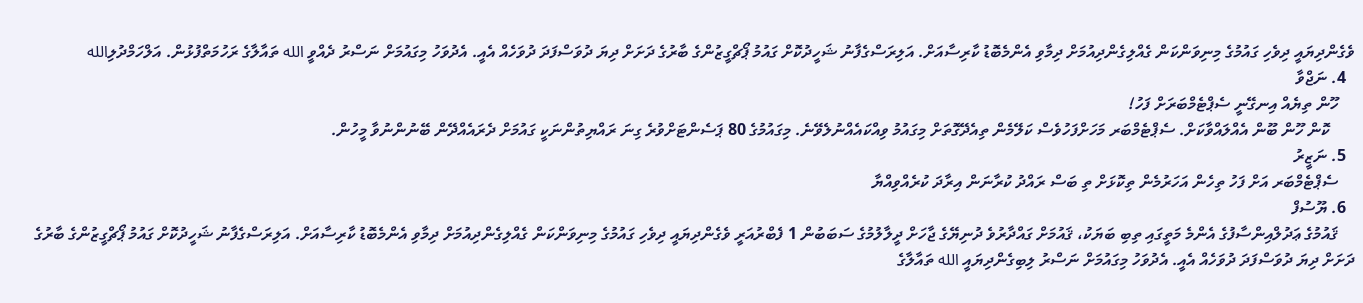ވެގެންދިޔައީ ދިވެހި ގައުމުގެ މިނިވަންކަން ގެއްލިގެންދިއުމަށް ދިމާވި އެންމެބޮޑު ކާރިސާއަށް. އަލިރަސްގެފާނު ޝަހީދުކޮށް ގައުމު ޕޯޗްގީޒުންގެ ބާރުގެ ދަށަށް ދިޔަ ދުވަސްފަދަ ދުވަހެއް އެއީ. އެދުވަހު މިގައުމަށް ނަސްރު ދެއްވީ الله ތައާލާގެ ރަހުމަތްފުޅުން. އަލްހަމްދުލިالله
  4. ނަޖްވާ
    ހޫން ތިޔެއް އިނގޭނީ ސެޕްޓެމްބަރަށް ފަހު!
      ކޮން ހޫން ބޫން އެއްލައްވާކަށް. ސެޕްޓެމްބަރ މަހަށްފަހުވެސް ކަލޭމެން ތިއެދޭގޮތަށް މިގައުމު ވިއްކައެއްނުލެވޭނެ. މިގައުމުގެ 80 ޕަސެންޓަށްވުރެ ގިނަ ރައްޔިތުންނަކީ ގައުމަށް ދެރައެއްދޭން ބޭނުންނުވާ މީހުން.
  5. ނަޒީރު
    ސެޕްޓެމްބަރ އަށް ފަހު ތިހެން އަހަރުމެން ތިކޮޅަށް ތި ބަސް ރައްދު ކުރާނަން އިރާދަ ކުރެއްވިއްޔާ
  6. ޔޫސުފް
    ޤައުމުގެ ޢަދުލްއިންސާފުގެ އެންމެ މަތީގައި ތިބި ބަޔަކު، ޤައުމަށް ގައްދާރުވެ ދުނިޔޭގެ ޖާހަށް ދީލާލުމުގެ ސަބަބުން 1 ފެބްރުއަރީ ވެގެންދިޔައީ ދިވެހި ގައުމުގެ މިނިވަންކަން ގެއްލިގެންދިއުމަށް ދިމާވި އެންމެބޮޑު ކާރިސާއަށް. އަލިރަސްގެފާނު ޝަހީދުކޮށް ގައުމު ޕޯޗްގީޒުންގެ ބާރުގެ ދަށަށް ދިޔަ ދުވަސްފަދަ ދުވަހެއް އެއީ. އެދުވަހު މިގައުމަށް ނަސްރު ލިބިގެންދިޔައީ الله ތައާލާގެ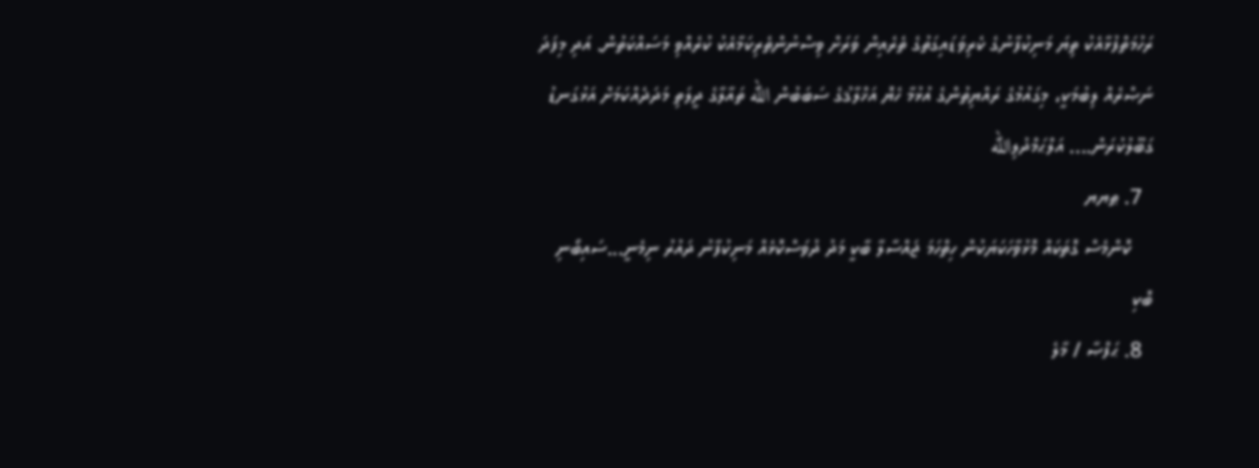ރަހުމަތްފުޅާއެކު ތިޔަ މަނިކުފާނުގެ ކެރިވަޑައިގަތުގެ ތެރެއިން ވަރަށް ވިސްނުންތެރިކަމާއެކު ކުރެއްވި މަސައްކަތުން. އަދި މިފަދަ ނަޞްރެއް ލިބުމަކީ، މިގައުމުގެ ރައްޔިތުންގެ އުޅުމާ ހެޔޮ އަޚްލާޤުގެ ސަބަބުން الله ތައާލާގެ ދީލަތި މަދަދެއްކަމަށް އަޅުގަނޑު ގަބޫލުކުރަން.... އަލްޙަމްދުލިالله
  7. ޠޔޔ
    ކޮންމެސް ގޮތަކައް މޮޅުވާހަކަޔަކުން ހިތްހަމަ ޖައްސާލާ ބާކީ މަދު ދުވަސްކޮޅެއް މަނިކުފާނު ދައުރު ނިމެނީ...ސައިބޯނި ބޮކި
  8. ޙަފްޞާ / މާލެ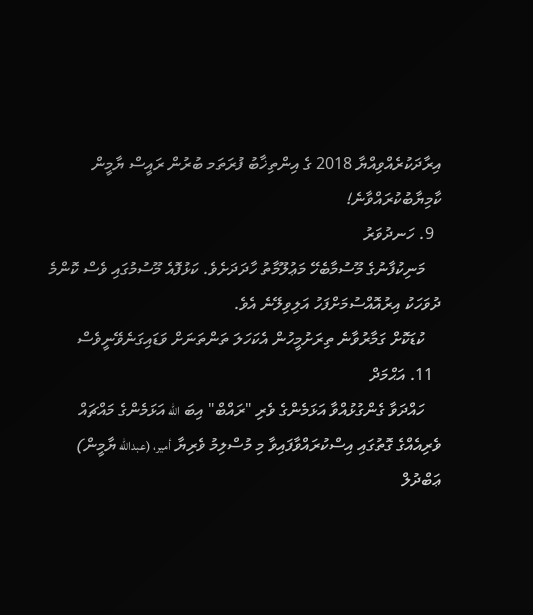އިރާދަކުރެއްވިއްޔާ 2018 ގެ އިންތިޚާބު ފުރަތަމ ބުރުން ރައީސް ޔާމީން ކާމިޔާބުކުރައްވާނެ!
  9. ހަނދުވަރު
    މަނިކުފާނުގެ މޫސުމާބެހޭ މަޢުލޫމާތު ހާދަދަށެވެ. ކަޅުފޮއެ މޫސުމުގައި ވެސް ކޮންމެ ދުވަހަކު އިރުއޮއްސުމަށްފަހު އަލިވިލޭނެ އެވެ.
    ކުޑަކޮށް ގަމާރުވާނެ ތިރަށުމީހުން އެކަހަލަ ތަންތަނަށް ވަޑައިގަނެވޭނީވެސް
  11. އަޙްމަދް
    ހައްދަވާ ގެންގުޅުއްވާ އަޅަމެންގެ ވެރި "ރައްބް" އިބަ الله އަޅަމެންގެ މައްޗައް ވެރިއެއްގެ ގޮތުގައި އިސްކުރައްވާފައިވާ މި މުސްލިމު ވެރިޔާ أمير، (عبدالله ޔާމީން) ޢަބްދުލް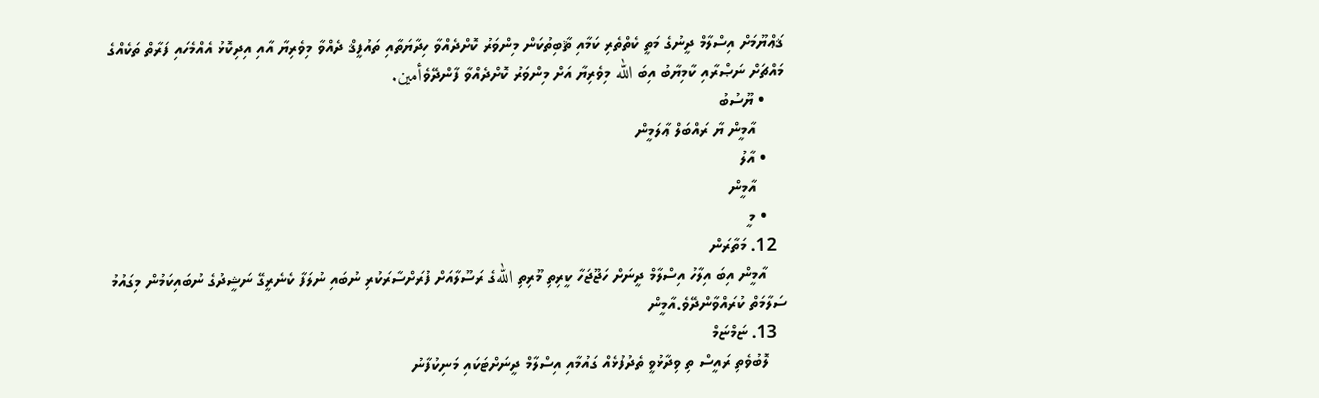ޤަޢްޔޫމަށް އިސްލާމް ދީނުގެ މަތީ ކެތްތެރި ކަމާއި ޘާބިތުކަން މިންވަރު ކޮށްދެއްވާ ހިދާޔަތާއި ތައުފީޤް ދެއްވާ މިވެރިޔާ އާއި އިދިކޮޅު އެއްމެހައި ފަރާތް ތަކެއްގެ މައްޗަށް ނަޞްރާއި ކާމިޔާބު އިބަ الله މިވެރިޔާ އަށް މިންވަރު ކޮށްދެއްވާ ފާންދޭވެأمين.
    • ޔޫސުބު
      އާމީން ޔާ ރައްބަލް ޢާލަމީން
    • އާލު
      އާމީން
    • މީ
  12. މަތާރަން
    އާމީން އިބަ އިލާހު އިސްލާމް ދީނަށް ހަޖޫޖަހާ ކީރިތި މޫރިތި اللهގެ ރަސޫލާއަށް ފުރަށްސާރަކުރި ނުބައި ނުލަފާ ކެނެރީގޭ ނަޝީދުގެ ނުބައިކަމުން މިގައުމު ސަލާމަތް ކުރައްވާންދޭވެ.އާމީން
  13. ޏަމްޏަމް
    ލޮބުވެތި ރައީސް ތި ވިދާޅުވީ ތެދުފުޅެއް ގައުމާއި އިސްލާމް ދީނަށްޓަކައި މަނިކުފާނު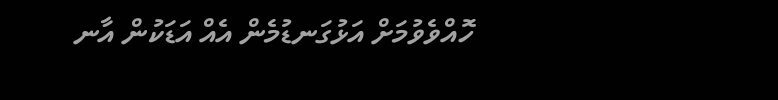ހޮއްވެވުމަށް އަޅުގަނޑުމެން އެއް އަޑަކުން އާނ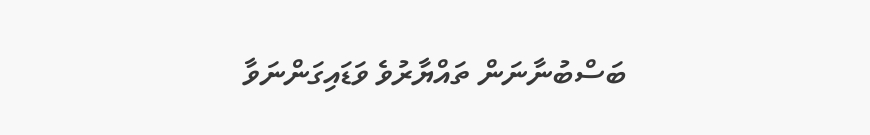ބަސްބުނާނަން ތައްޔާރުވެ ވަޑައިގަންނަވާ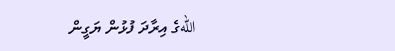اللهގެ އިރާދަ ފުޅުން ޔަގީން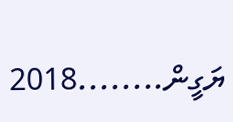ޔަގީން........2018